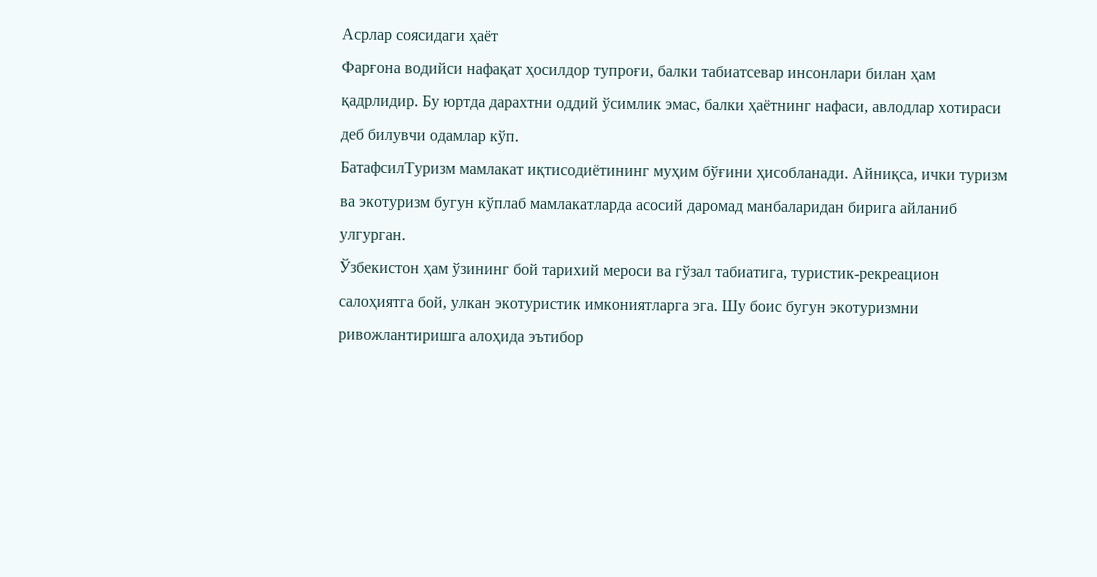Асрлар соясидаги ҳаёт
Фарғона водийси нафақат ҳосилдор тупроғи, балки табиатсевар инсонлари билан ҳам қадрлидир. Бу юртда дарахтни оддий ўсимлик эмас, балки ҳаётнинг нафаси, авлодлар хотираси деб билувчи одамлар кўп.
БатафсилТуризм мамлакат иқтисодиётининг муҳим бўғини ҳисобланади. Айниқса, ички туризм ва экотуризм бугун кўплаб мамлакатларда асосий даромад манбаларидан бирига айланиб улгурган.
Ўзбекистон ҳам ўзининг бой тарихий мероси ва гўзал табиатига, туристик-рекреацион салоҳиятга бой, улкан экотуристик имкониятларга эга. Шу боис бугун экотуризмни ривожлантиришга алоҳида эътибор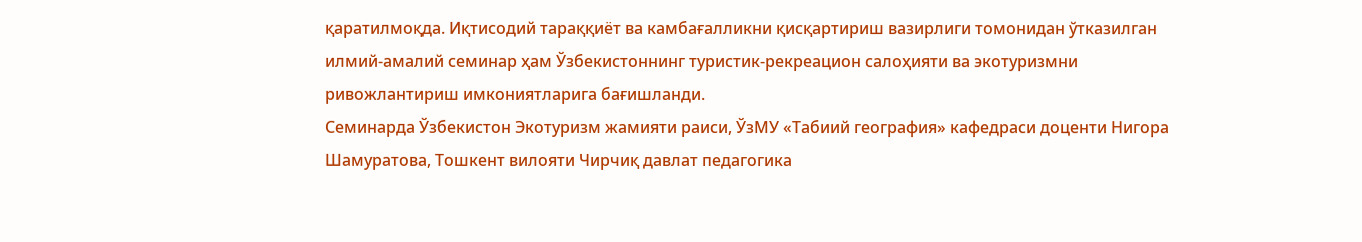қаратилмоқда. Иқтисодий тараққиёт ва камбағалликни қисқартириш вазирлиги томонидан ўтказилган илмий-амалий семинар ҳам Ўзбекистоннинг туристик-рекреацион салоҳияти ва экотуризмни ривожлантириш имкониятларига бағишланди.
Семинарда Ўзбекистон Экотуризм жамияти раиси, ЎзМУ «Табиий география» кафедраси доценти Нигора Шамуратова, Тошкент вилояти Чирчиқ давлат педагогика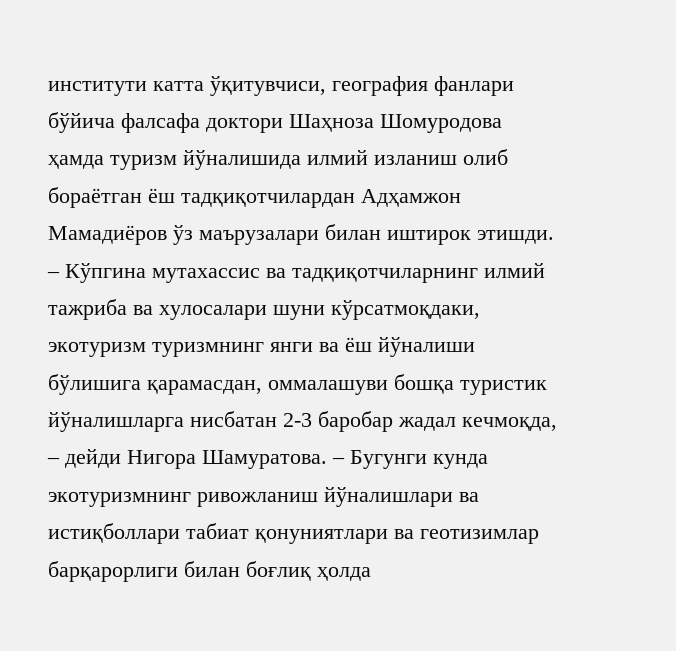институти катта ўқитувчиси, география фанлари бўйича фалсафа доктори Шаҳноза Шомуродова ҳамда туризм йўналишида илмий изланиш олиб бораётган ёш тадқиқотчилардан Aдҳамжон Мамадиёров ўз маърузалари билан иштирок этишди.
– Кўпгина мутахассис ва тадқиқотчиларнинг илмий тажриба ва хулосалари шуни кўрсатмоқдаки, экотуризм туризмнинг янги ва ёш йўналиши бўлишига қарамасдан, оммалашуви бошқа туристик йўналишларга нисбатан 2-3 баробар жадал кечмоқда, – дейди Нигора Шамуратова. – Бугунги кунда экотуризмнинг ривожланиш йўналишлари ва истиқболлари табиат қонуниятлари ва геотизимлар барқарорлиги билан боғлиқ ҳолда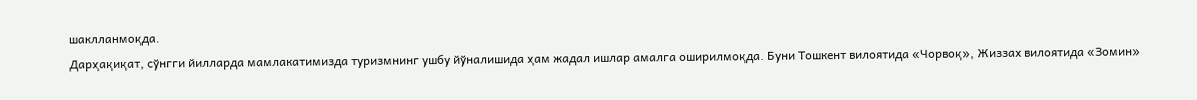шаклланмоқда.
Дарҳақиқат, сўнгги йилларда мамлакатимизда туризмнинг ушбу йўналишида ҳам жадал ишлар амалга оширилмоқда. Буни Тошкент вилоятида «Чорвоқ», Жиззах вилоятида «Зомин»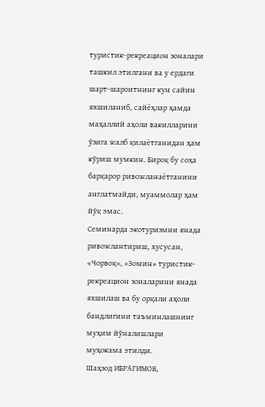туристик-рекреацион зоналари ташкил этилгани ва у ердаги шарт-шароитнинг кун сайин яхшиланиб, сайёҳлар ҳамда маҳаллий аҳоли вакилларини ўзига жалб қилаётганидан ҳам кўриш мумкин. Бироқ бу соҳа барқарор ривожланаётганини англатмайди, муаммолар ҳам йўқ эмас.
Семинарда экотуризмни янада ривожлантириш, хусусан, «Чорвоқ», «Зомин» туристик-рекреацион зоналарини янада яхшилаш ва бу орқали аҳоли бандлигини таъминлашнинг муҳим йўналишлари муҳокама этилди.
Шаҳзод ИБРAГИМОВ,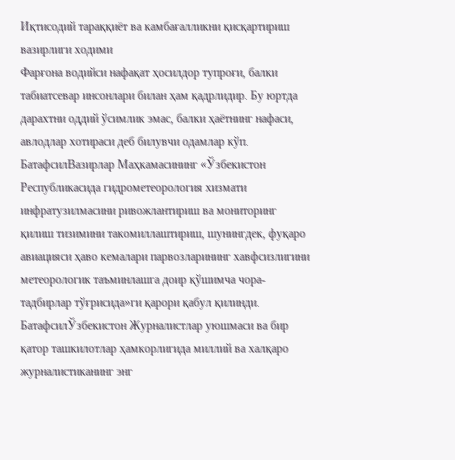Иқтисодий тараққиёт ва камбағалликни қисқартириш вазирлиги ходими
Фарғона водийси нафақат ҳосилдор тупроғи, балки табиатсевар инсонлари билан ҳам қадрлидир. Бу юртда дарахтни оддий ўсимлик эмас, балки ҳаётнинг нафаси, авлодлар хотираси деб билувчи одамлар кўп.
БатафсилВазирлар Маҳкамасининг «Ўзбекистон Республикасида гидрометеорология хизмати инфратузилмасини ривожлантириш ва мониторинг қилиш тизимини такомиллаштириш, шунингдек, фуқаро авиацияси ҳаво кемалари парвозларининг хавфсизлигини метеорологик таъминлашга доир қўшимча чора-тадбирлар тўғрисида»ги қарори қабул қилинди.
БатафсилЎзбекистон Журналистлар уюшмаси ва бир қатор ташкилотлар ҳамкорлигида миллий ва халқаро журналистиканинг энг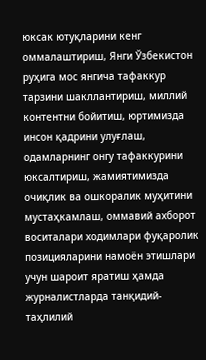юксак ютуқларини кенг оммалаштириш, Янги Ўзбекистон руҳига мос янгича тафаккур тарзини шакллантириш, миллий контентни бойитиш, юртимизда инсон қадрини улуғлаш, одамларнинг онгу тафаккурини юксалтириш, жамиятимизда очиқлик ва ошкоралик муҳитини мустаҳкамлаш, оммавий ахборот воситалари ходимлари фуқаролик позицияларини намоён этишлари учун шароит яратиш ҳамда журналистларда танқидий-таҳлилий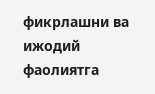фикрлашни ва ижодий фаолиятга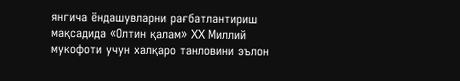янгича ёндашувларни рағбатлантириш мақсадида «Олтин қалам» XX Миллий мукофоти учун халқаро танловини эълон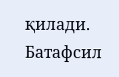қилади.
Батафсил